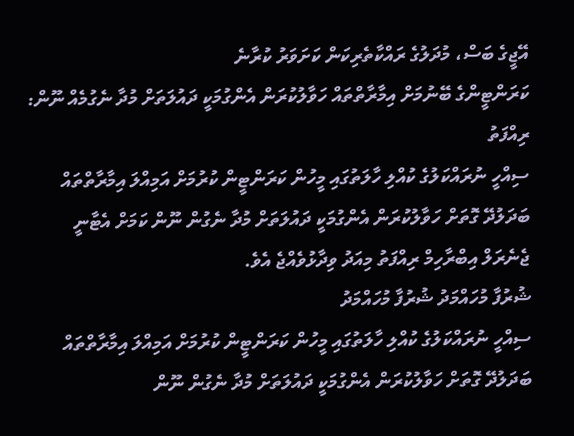އޭޖީގެ ބަސް، މުދަލުގެ ރައްކާތެރިކަން ކަށަވަރު ކުރާނެ
ކަރަންޓީންގެ ބޭނުމަށް އިމާރާތްތައް ހަވާލުކުރަން އެންގުމަކީ ދައުލަތަށް މުދާ ނެގުމެއް ނޫން: ރިއްފަތު
ސިއްހީ ނުރައްކަލުގެ ކުއްލި ހާލަތުގައި މީހުން ކަރަންޓީން ކުރުމަށް އަމިއްލަ އިމާރާތްތައް ބަދަލުދޭ ގޮތަށް ހަވާލުކުރަން އެންގުމަކީ ދައުލަތަށް މުދާ ނެގުން ނޫން ކަމަށް އެޓާނީ ޖެނެރަލް އިބްރާހިމް ރިއްފަތު މިއަދު ވިދާޅުވެއްޖެ އެވެ.
ޝުރުފާ މުހައްމަދު ޝުރުފާ މުހައްމަދު
ސިއްހީ ނުރައްކަލުގެ ކުއްލި ހާލަތުގައި މީހުން ކަރަންޓީން ކުރުމަށް އަމިއްލަ އިމާރާތްތައް ބަދަލުދޭ ގޮތަށް ހަވާލުކުރަން އެންގުމަކީ ދައުލަތަށް މުދާ ނެގުން ނޫން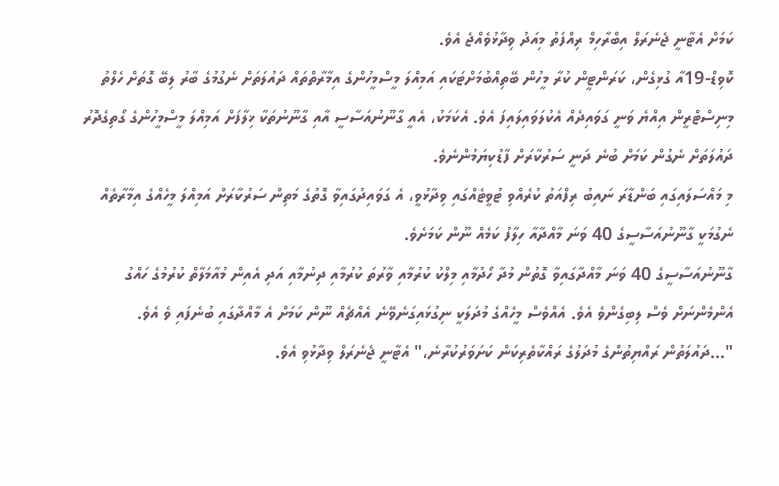ކަމަށް އެޓާނީ ޖެނެރަލް އިބްރާހިމް ރިއްފަތު މިއަދު ވިދާޅުވެއްޖެ އެވެ.
ކޮވިޑް-19އާ ގުޅިގެން، ކަރަންޓީން ކުރާ މީހުން ބޭތިއްބުމަށްޓަކައި އަމިއްލަ މީސްމީހުންގެ އިމާރާތްތައް ދައުލަތަށް ނެގުމުގެ ބާރު ލިބޭ ގޮތަށް ހެލްތު މިނިސްޓްރީން އިއްޔެ ވަނީ ގަވައިދެއް އެކުލަވައިލައިފަ އެވެ. އެކަމަކު، އެއީ ގާނޫނުއަސާސީ އާއި ގާނޫނުތަކާ ޚިލާފަށް އަމިއްލަ މީސްމީހުންގެ ގޯތިގެދޮރު ދައުލަތަށް ނެގުން ކަމަށް ބުނެ ދަނީ ސަރުކާރަށް ފާޑުކިޔަމުންނެވެ.
މި މައްސަލައިގައި ބަންޑާރަ ނައިބު ރިފްއަތު ކުރެއްވި ޓުވީޓެއްގައި ވިދާޅުވީ، އެ ގަވައިދުގައިވާ ގޮތުގެ މަތިން ސަރުކާރަށް އަމިއްލަ މީހެއްގެ އިމާރާތެއް ނެގުމަކީ ގާނޫނުއަސާސީގެ 40 ވަނަ މާއްދާއާ ހިލާފު ކަމެއް ނޫން ކަމަށެވެ.
ގާނޫނުއަސާސީގެ 40 ވަނަ މާއްދާގައިވާ ގޮތުން މުދާ ހޯދުމާއި މިލްކު ކުރުމާއި ވާރުތަ ކުރުމާއި ދިނުމާއި އަދި އެއިން މުއާމަލާތް ކުރުމުގެ ހައްގު އެންމެންނަށް ވެސް ލިބިގެންވެ އެވެ. އެއްވެސް މީހެއްގެ މުދަލަކީ ނިގުޅައިގަނެވޭނެ އެއްޗެއް ނޫން ކަމަށް އެ މާއްދާގައި ބުނެފައި ވެ އެވެ.
"...ދައުލަތުން ރައްޔިތުންގެ މުދަލުގެ ރައްކާތެރިކަން ކަށަވަރުކުރާނެ،" އެޓާނީ ޖެނެރަލް ވިދާޅުވި އެވެ.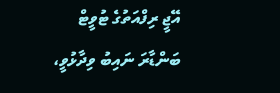އޭޖީ ރިފްއަތުގެ ޓުވީޓް
ބަންޑާރަ ނައިބު ވިދާޅުވީ،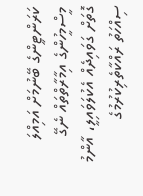ކަރަންޓީންގެ ބޭނުމަށް އަމިއްލަ މީސްމީހުންގެ އިމާރާތްތައް ނެގޭ ގޮތަށް ގަވައިދެއް އެކުލަވައިލީ، އާންމު ސިއްހަތު ރައްކާތެރިކުރުމުގެ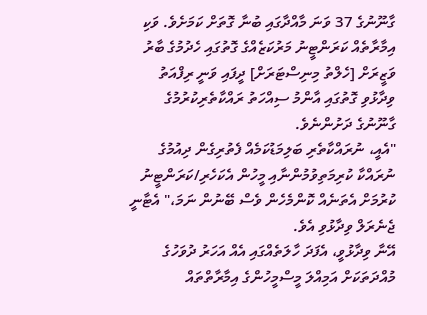ގާނޫނުގެ 37 ވަނަ މާއްދާގައި ބުނާ ގޮތަށް ކަމަށެވެ. ވަކި އިމާރާތެއް ކަރަންޓީނު މަރުކަޒެއްގެ ގޮތުގައި ހެދުމުގެ ބާރު ވަޒީރަށް [ހެލްތު މިނިސްޓަރަށް] ދީފައި ވަނީ ރިފްއަތު ވިދާޅުވި ގޮތުގައި އާންމު ސިއްހަތު ރައްކާތެރިކުރުމުގެ ގާނޫނުގެ ދަށުންނެވެ.
"އެއީ، ނުރައްކާތެރި ބަލިމަޑުކަމެއް ފެތުރިގެން ދިއުމުގެ ނުރައްކާ ކުރިމަތިވުމުންނާއި މީހުން އެކަހެރި/ކަރަންޓީނު ކުރުމަށް އެތަނެއް ކޮންމެހެން ވެސް ބޭނުން ނަމަ،" އެޓާނީ ޖެނެރަލް ވިދާޅުވި އެވެ.
އޭނާ ވިދާޅުވީ، އެފަދަ ހާލަތެއްގައި އެއް އަހަރު ދުވަހުގެ މުއްދަތަކަށް އަމިއްލަ މީސްމީހުންގެ އިމާރާތްތައް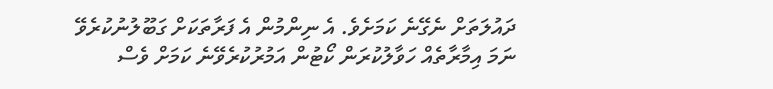ދައުލަތަށް ނެގޭނެ ކަމަށެވެ. އެ ނިންމުން އެ ފަރާތަކަށް ގަބޫލުނުކުރެވޭ ނަމަ އިމާރާތެއް ހަވާލުކުރަން ކޯޓުން އަމުރުކުރެވޭނެ ކަމަށް ވެސް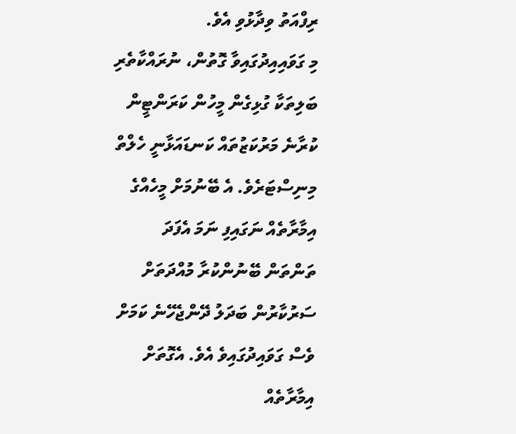ރިފްއަތު ވިދާޅުވި އެވެ.
މި ގަވައިއިދުގައިވާ ގޮތުން، ނުރައްކާތެރި ބަލިތަކާ ގުޅިގެން މީހުން ކަރަންޓީން ކުރާނެ މަރުކަޒުތައް ކަނޑައަޅާނީ ހެލްތް މިނިސްޓަރެވެ. އެ ބޭނުމަށް މީހެއްގެ އިމާރާތެއް ނަގައިފި ނަމަ އެފަދަ ތަންތަން ބޭނުންކުރާ މުއްދަތަށް ސަރުކާރުން ބަދަލު ދޭންޖެހޭނެ ކަމަށް ވެސް ގަވައިދުގައިވެ އެވެ. އެގޮތަށް އިމާރާތެއް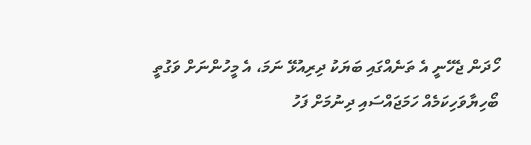ހޯދަން ޖެހޭނީ އެ ތަނެއްގައި ބަޔަކު ދިރިއުޅޭ ނަމަ، އެ މީހުންނަށް ވަގުތީ ބޯހިޔާވަހިކަމެއް ހަމަޖައްސައި ދިނުމަށް ފަހު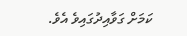ކަމަށް ގަވާއިދުގައިވެ އެވެ.